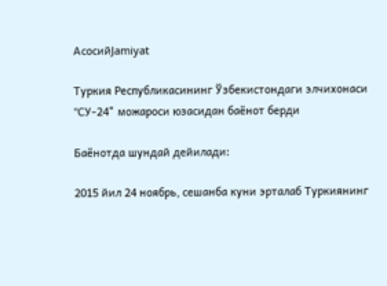АсосийJamiyat

Туркия Республикасининг Ўзбекистондаги элчихонаси "CУ-24" можароси юзасидан баёнот берди

Баёнотда шундай дейилади:

2015 йил 24 ноябрь, сешанба куни эрталаб Туркиянинг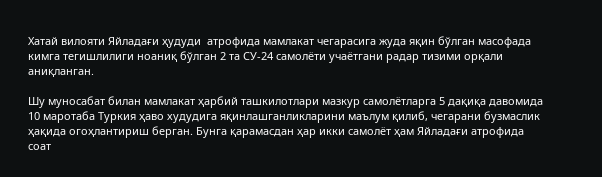Хатай вилояти Яйладағи ҳудуди  атрофида мамлакат чегарасига жуда яқин бўлган масофада кимга тегишлилиги ноаниқ бўлган 2 та CУ-24 самолёти учаётгани радар тизими орқали аниқланган.

Шу муносабат билан мамлакат ҳарбий ташкилотлари мазкур самолётларга 5 дақиқа давомида 10 маротаба Туркия ҳаво худудига яқинлашганликларини маълум қилиб, чегарани бузмаслик ҳақида огоҳлантириш берган. Бунга қарамасдан ҳар икки самолёт ҳам Яйладағи атрофида соат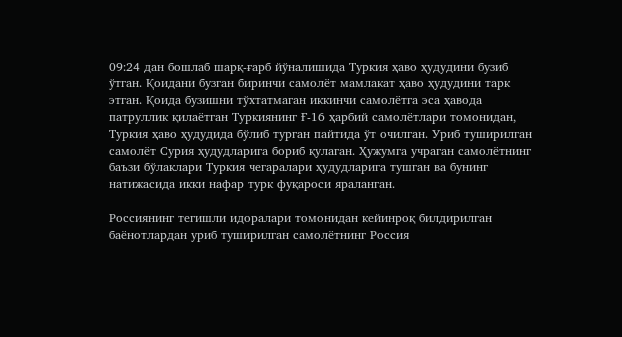09:24 дан бошлаб шарқ-ғарб йўналишида Туркия ҳаво ҳудудини бузиб ўтган. Қоидани бузган биринчи самолёт мамлакат ҳаво ҳудудини тарк этган. Қоида бузишни тўхтатмаган иккинчи самолётга эса ҳавода патруллик қилаётган Туркиянинг Ғ-16 ҳарбий самолётлари томонидан, Туркия ҳаво ҳудудида бўлиб турган пайтида ўт очилган. Уриб туширилган самолёт Сурия ҳудудларига бориб қулаган. Ҳужумга учраган самолётнинг баъзи бўлаклари Туркия чегаралари ҳудудларига тушган ва бунинг натижасида икки нафар турк фуқароси яраланган.

Россиянинг тегишли идоралари томонидан кейинроқ билдирилган баёнотлардан уриб туширилган самолётнинг Россия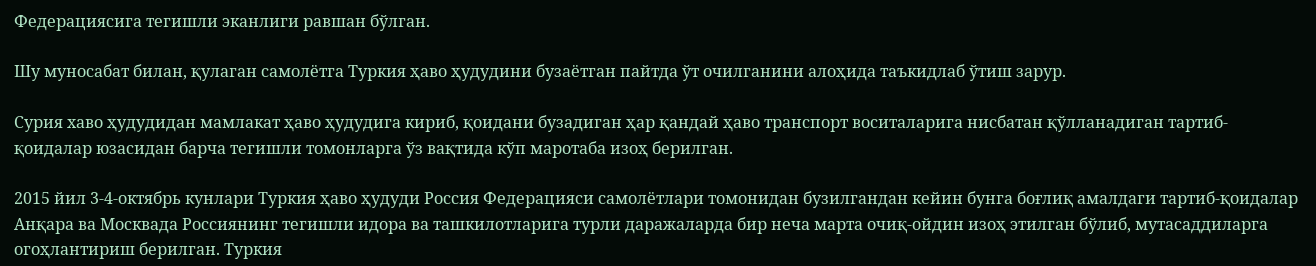Федерациясига тегишли эканлиги равшан бўлган.

Шу муносабат билан, қулаган самолётга Туркия ҳаво ҳудудини бузаётган пайтда ўт очилганини алоҳида таъкидлаб ўтиш зарур.

Сурия хаво ҳудудидан мамлакат ҳаво ҳудудига кириб, қоидани бузадиган ҳар қандай ҳаво транспорт воситаларига нисбатан қўлланадиган тартиб-қоидалар юзасидан барча тегишли томонларга ўз вақтида кўп маротаба изоҳ берилган.

2015 йил 3-4-октябрь кунлари Туркия ҳаво ҳудуди Россия Федерацияси самолётлари томонидан бузилгандан кейин бунга боғлиқ амалдаги тартиб-қоидалар Анқара ва Москвада Россиянинг тегишли идора ва ташкилотларига турли даражаларда бир неча марта очиқ-ойдин изоҳ этилган бўлиб, мутасаддиларга огоҳлантириш берилган. Туркия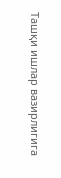Ташқи ишлар вазирлигига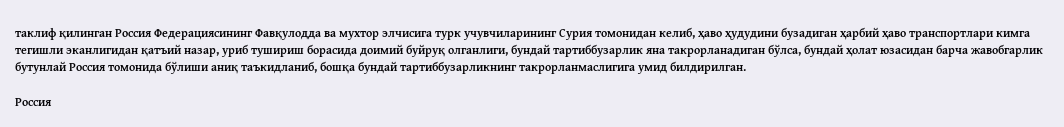таклиф қилинган Россия Федерациясининг Фавқулодда ва мухтор элчисига турк учувчиларининг Сурия томонидан келиб, ҳаво ҳудудини бузадиган ҳарбий ҳаво транспортлари кимга тегишли эканлигидан қатъий назар, уриб тушириш борасида доимий буйруқ олганлиги, бундай тартиббузарлик яна такрорланадиган бўлса, бундай ҳолат юзасидан барча жавобгарлик бутунлай Россия томонида бўлиши аниқ таъкидланиб, бошқа бундай тартиббузарликнинг такрорланмаслигига умид билдирилган.

Россия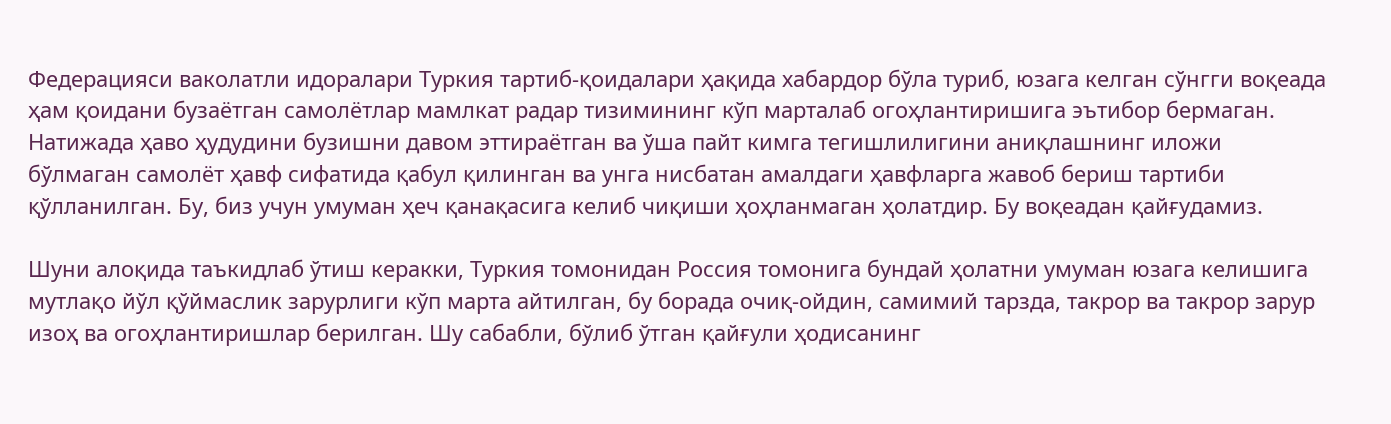Федерацияси ваколатли идоралари Туркия тартиб-қоидалари ҳақида хабардор бўла туриб, юзага келган сўнгги воқеада ҳам қоидани бузаётган самолётлар мамлкат радар тизимининг кўп марталаб огоҳлантиришига эътибор бермаган. Натижада ҳаво ҳудудини бузишни давом эттираётган ва ўша пайт кимга тегишлилигини аниқлашнинг иложи бўлмаган самолёт ҳавф сифатида қабул қилинган ва унга нисбатан амалдаги ҳавфларга жавоб бериш тартиби қўлланилган. Бу, биз учун умуман ҳеч қанақасига келиб чиқиши ҳоҳланмаган ҳолатдир. Бу воқеадан қайғудамиз.

Шуни алоқида таъкидлаб ўтиш керакки, Туркия томонидан Россия томонига бундай ҳолатни умуман юзага келишига мутлақо йўл қўймаслик зарурлиги кўп марта айтилган, бу борада очиқ-ойдин, самимий тарзда, такрор ва такрор зарур изоҳ ва огоҳлантиришлар берилган. Шу сабабли, бўлиб ўтган қайғули ҳодисанинг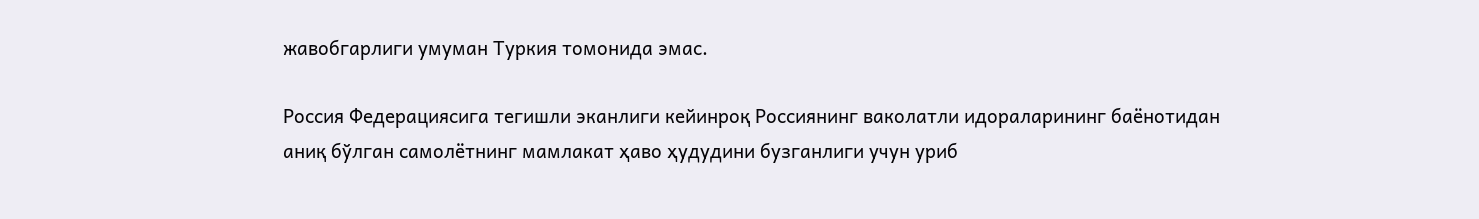жавобгарлиги умуман Туркия томонида эмас.

Россия Федерациясига тегишли эканлиги кейинроқ Россиянинг ваколатли идораларининг баёнотидан аниқ бўлган самолётнинг мамлакат ҳаво ҳудудини бузганлиги учун уриб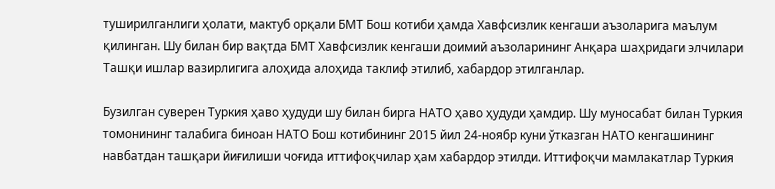туширилганлиги ҳолати, мактуб орқали БМТ Бош котиби ҳамда Хавфсизлик кенгаши аъзоларига маълум қилинган. Шу билан бир вақтда БМТ Хавфсизлик кенгаши доимий аъзоларининг Анқара шаҳридаги элчилари Ташқи ишлар вазирлигига алоҳида алоҳида таклиф этилиб, хабардор этилганлар.

Бузилган суверен Туркия ҳаво ҳудуди шу билан бирга НАТО ҳаво ҳудуди ҳамдир. Шу муносабат билан Туркия томонининг талабига биноан НАТО Бош котибининг 2015 йил 24-ноябр куни ўтказган НАТО кенгашининг навбатдан ташқари йиғилиши чоғида иттифоқчилар ҳам хабардор этилди. Иттифоқчи мамлакатлар Туркия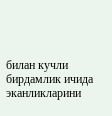билан кучли бирдамлик ичида эканликларини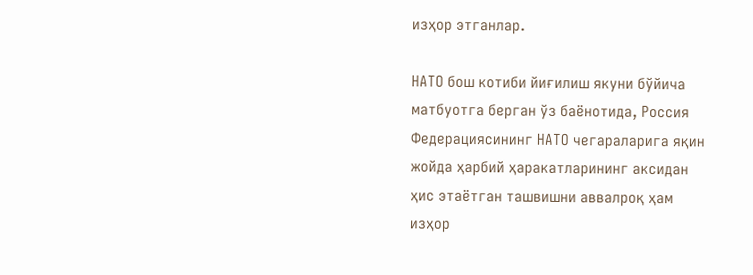изҳор этганлар.

НАТО бош котиби йиғилиш якуни бўйича матбуотга берган ўз баёнотида, Россия Федерациясининг НАТО чегараларига яқин жойда ҳарбий ҳаракатларининг аксидан ҳис этаётган ташвишни аввалроқ ҳам изҳор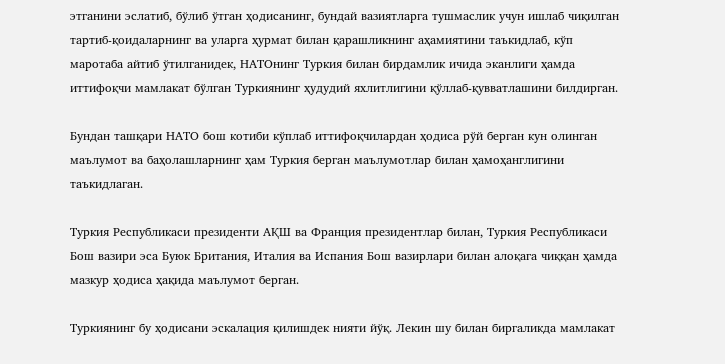этганини эслатиб, бўлиб ўтган ҳодисанинг, бундай вазиятларга тушмаслик учун ишлаб чиқилган тартиб-қоидаларнинг ва уларга ҳурмат билан қарашликнинг аҳамиятини таъкидлаб, кўп маротаба айтиб ўтилганидек, НАТОнинг Туркия билан бирдамлик ичида эканлиги ҳамда иттифоқчи мамлакат бўлган Туркиянинг ҳудудий яхлитлигини қўллаб-қувватлашини билдирган.

Бундан ташқари НАТО бош котиби кўплаб иттифоқчилардан ҳодиса рўй берган кун олинган маълумот ва баҳолашларнинг ҳам Туркия берган маълумотлар билан ҳамоҳанглигини таъкидлаган.

Туркия Республикаси президенти АҚШ ва Франция президентлар билан, Туркия Республикаси Бош вазири эса Буюк Британия, Италия ва Испания Бош вазирлари билан алоқага чиққан ҳамда мазкур ҳодиса ҳақида маълумот берган.

Туркиянинг бу ҳодисани эскалация қилишдек нияти йўқ. Лекин шу билан биргаликда мамлакат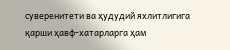суверенитети ва ҳудудий яхлитлигига қарши ҳавф-хатарларга ҳам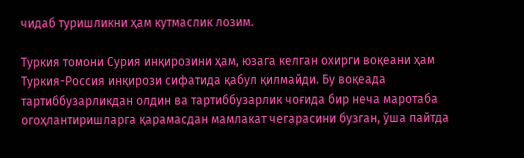чидаб туришликни ҳам кутмаслик лозим.

Туркия томони Сурия инқирозини ҳам, юзага келган охирги воқеани ҳам Туркия-Россия инқирози сифатида қабул қилмайди. Бу воқеада тартиббузарликдан олдин ва тартиббузарлик чоғида бир неча маротаба огоҳлантиришларга қарамасдан мамлакат чегарасини бузган, ўша пайтда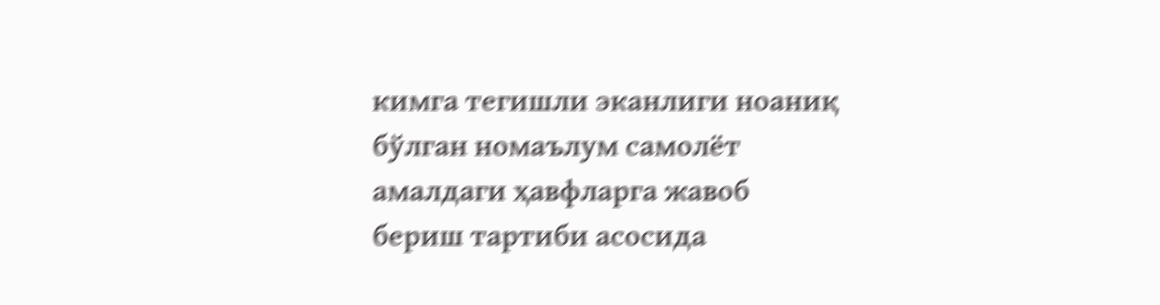кимга тегишли эканлиги ноаниқ бўлган номаълум самолёт амалдаги ҳавфларга жавоб бериш тартиби асосида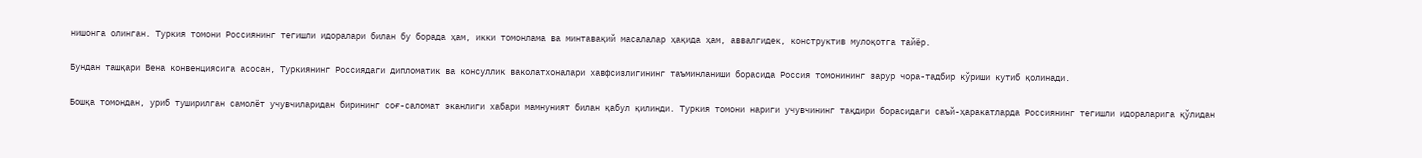нишонга олинган. Туркия томони Россиянинг тегишли идоралари билан бу борада ҳам, икки томонлама ва минтавақий масалалар ҳақида ҳам, аввалгидек, конструктив мулоқотга тайёр.

Бундан ташқари Вена конвенциясига асосан, Туркиянинг Россиядаги дипломатик ва консуллик ваколатхоналари хавфсизлигининг таъминланиши борасида Россия томонининг зарур чора-тадбир кўриши кутиб қолинади.

Бошқа томондан, уриб туширилган самолёт учувчиларидан бирининг соғ-саломат эканлиги хабари мамнуният билан қабул қилинди. Туркия томони нариги учувчининг тақдири борасидаги саъй-ҳаракатларда Россиянинг тегишли идораларига қўлидан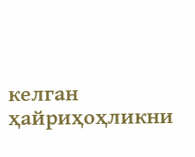келган ҳайриҳоҳликни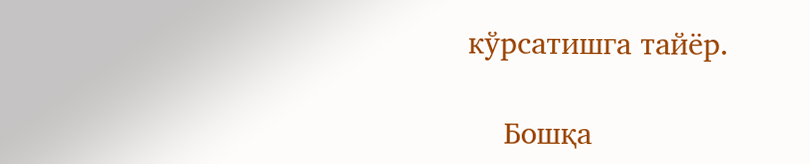кўрсатишга тайёр.

    Бошқа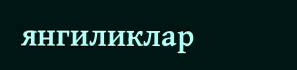янгиликлар